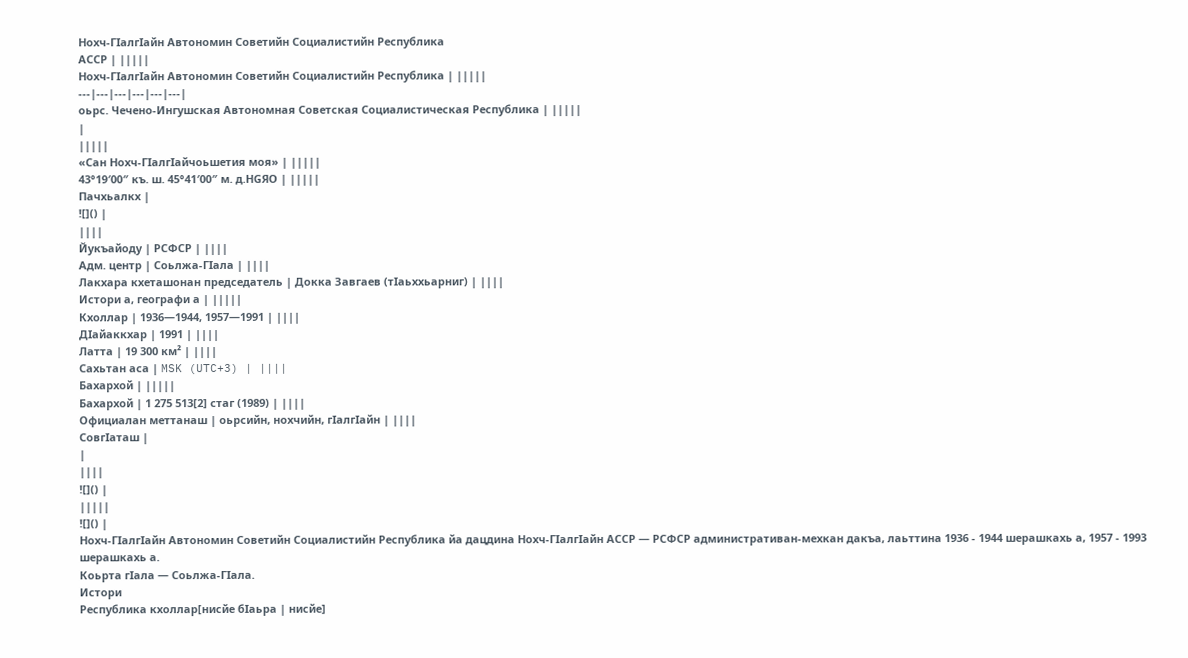Нохч-ГӀалгӀайн Автономин Советийн Социалистийн Республика
АССР | |||||
Нохч-ГӀалгӀайн Автономин Советийн Социалистийн Республика | |||||
---|---|---|---|---|---|
оьрс. Чечено-Ингушская Автономная Советская Социалистическая Республика | |||||
|
|||||
«Сан Нохч-ГӀалгӀайчоьшетия моя» | |||||
43°19′00″ къ. ш. 45°41′00″ м. д.HGЯO | |||||
Пачхьалкх |
![]() |
||||
Йукъайоду | РСФСР | ||||
Адм. центр | Соьлжа-ГӀала | ||||
Лакхара кхеташонан председатель | Докка Завгаев (тӀаьххьарниг) | ||||
Истори а, географи а | |||||
Кхоллар | 1936—1944, 1957—1991 | ||||
ДӀайаккхар | 1991 | ||||
Латта | 19 300 км² | ||||
Сахьтан аса | MSK (UTC+3) | ||||
Бахархой | |||||
Бахархой | 1 275 513[2] стаг (1989) | ||||
Официалан меттанаш | оьрсийн, нохчийн, гӀалгӀайн | ||||
СовгӀаташ |
|
||||
![]() |
|||||
![]() |
Нохч-ГӀалгӀайн Автономин Советийн Социалистийн Республика йа дацдина Нохч-ГӀалгӀайн АССР — РСФСР административан-мехкан дакъа, лаьттина 1936 - 1944 шерашкахь а, 1957 - 1993 шерашкахь а.
Коьрта гӀала — Соьлжа-ГӀала.
Истори
Республика кхоллар[нисйе бӀаьра | нисйе]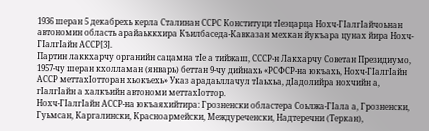1936 шеран 5 декабрехь керла Сталинан ССРС Конституци тӀеэцарца Нохч-ГӀалгӀайчоьнан автономин область арайаьккхира Къилбаседа-Кавказан мехкан йукъара цунах йира Нохч-ГӀалгӀайн АССР[3].
Партин лаккхарчу органийн сацамна тIе а тийжаш, СССР-н Лакхарчу Советан Президиумо, 1957-чу шеран кхолламан (январь) беттан 9-чу дийнахь «РСФСР-на юкъахь, Нохч-ГIалгIайн АССР меттахIотторан хьокъехь» Указ арадаьллачул тIаьхьа, дIадолийра нохчийн а, гIалгIайн а халкъийн автономи меттахIоттор.
Нохч-ГIалгIайн АССР-на юкъаяхийтира: Грозненски областера Соьлжа-ГIала а, Грозненски, Гуьмсан, Каргалински, Красноармейски, Междуреченски, Надтеречни (Теркан),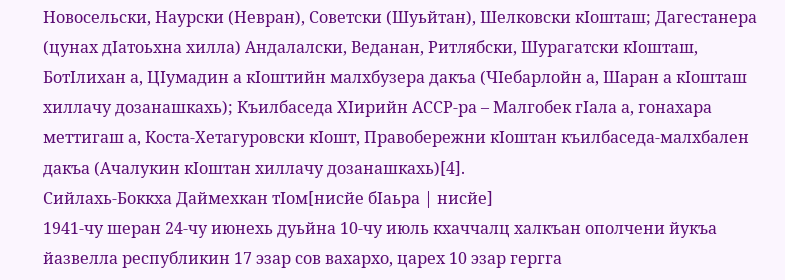Новосельски, Наурски (Невран), Советски (Шуьйтан), Шелковски кIошташ; Дагестанера (цунах дIатоьхна хилла) Андалалски, Веданан, Ритлябски, Шурагатски кIошташ, БотIлихан а, ЦIумадин а кIоштийн малхбузера дакъа (ЧIебарлойн а, Шаран а кIошташ хиллачу дозанашкахь); Къилбаседа ХIирийн АССР-ра – Малгобек гIала а, гонахара меттигаш а, Коста-Хетагуровски кIошт, Правобережни кIоштан къилбаседа-малхбален дакъа (Ачалукин кIоштан хиллачу дозанашкахь)[4].
Сийлахь-Боккха Даймехкан тӀом[нисйе бӀаьра | нисйе]
1941-чу шеран 24-чу июнехь дуьйна 10-чу июль кхаччалц халкъан ополчени йукъа йазвелла республикин 17 эзар сов вахархо, царех 10 эзар гергга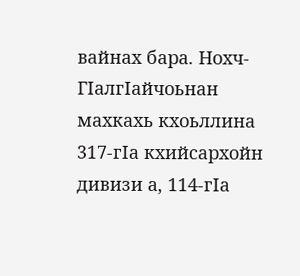вайнах бара. Нохч-ГӀалгӀайчоьнан махкахь кхоьллина 317-гӀа кхийсархойн дивизи а, 114-гӀа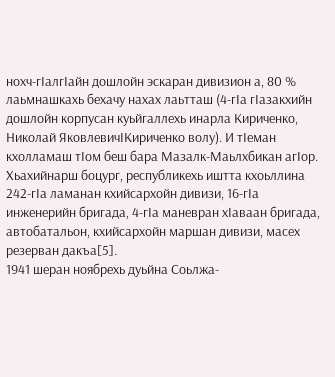нохч-гӀалгӀайн дошлойн эскаран дивизион а, 80 % лаьмнашкахь бехачу нахах лаьтташ (4-гӀа гӀазакхийн дошлойн корпусан куьйгаллехь инарла Кириченко, Николай ЯковлевичӀКириченко волу). И тӀеман кхолламаш тӀом беш бара Мазалк-Маьлхбикан агӀор. Хьахийнарш боцург, республикехь иштта кхоьллина 242-гӀа ламанан кхийсархойн дивизи, 16-гӀа инженерийн бригада, 4-гӀа маневран хӀаваан бригада, автобатальон, кхийсархойн маршан дивизи, масех резерван дакъа[5].
1941 шеран ноябрехь дуьйна Соьлжа-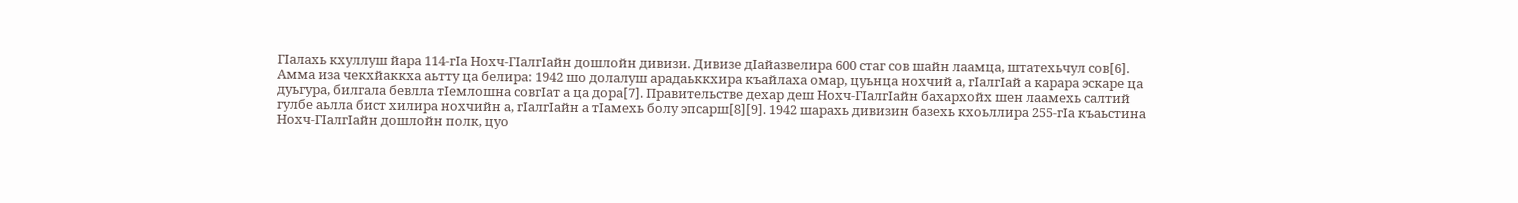ГӀалахь кхуллуш йара 114-гӀа Нохч-ГӀалгӀайн дошлойн дивизи. Дивизе дӀайазвелира 600 стаг сов шайн лаамца, штатехьчул сов[6]. Амма иза чекхйаккха аьтту ца белира: 1942 шо долалуш арадаьккхира къайлаха омар, цуьнца нохчий а, гӀалгӀай а карара эскаре ца дуьгура, билгала бевлла тӀемлошна совгӀат а ца дора[7]. Правительстве дехар деш Нохч-ГӀалгӀайн бахархойх шен лаамехь салтий гулбе аьлла бист хилира нохчийн а, гӀалгӀайн а тӀамехь болу эпсарш[8][9]. 1942 шарахь дивизин базехь кхоьллира 255-гӀа къаьстина Нохч-ГӀалгӀайн дошлойн полк, цуо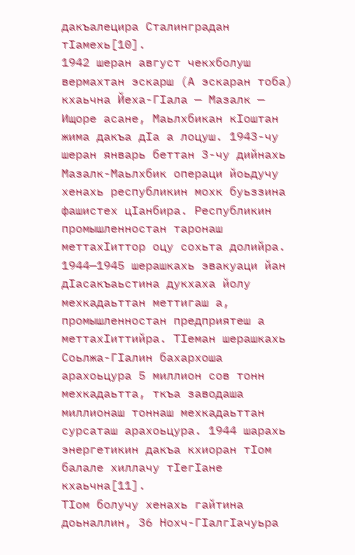дакъалецира Сталинградан тӀамехь[10].
1942 шеран август чекхболуш вермахтан эскарш (А эскаран тоба) кхаьчна Йеха-ГӀала — Мазалк — Ищоре асане, Маьлхбикан кӀоштан жима дакъа дӀа а лоцуш. 1943-чу шеран январь беттан 3-чу дийнахь Мазалк-Маьлхбик операци йоьдучу хенахь республикин мохк буьззина фашистех цӀанбира. Республикин промышленностан таронаш меттахӀиттор оцу сохьта долийра. 1944—1945 шерашкахь эвакуаци йан дӀасакъаьстина дукхаха йолу мехкадаьттан меттигаш а, промышленностан предприятеш а меттахӀиттийра. ТӀеман шерашкахь Соьлжа-ГӀалин бахархоша арахоьцура 5 миллион сов тонн мехкадаьтта, ткъа заводаша миллионаш тоннаш мехкадаьттан сурсаташ арахоьцура. 1944 шарахь энергетикин дакъа кхиоран тӀом балале хиллачу тӀегӀане кхаьчна[11].
ТӀом болучу хенахь гайтина доьналлин, 36 Нохч-ГӀалгӀачуьра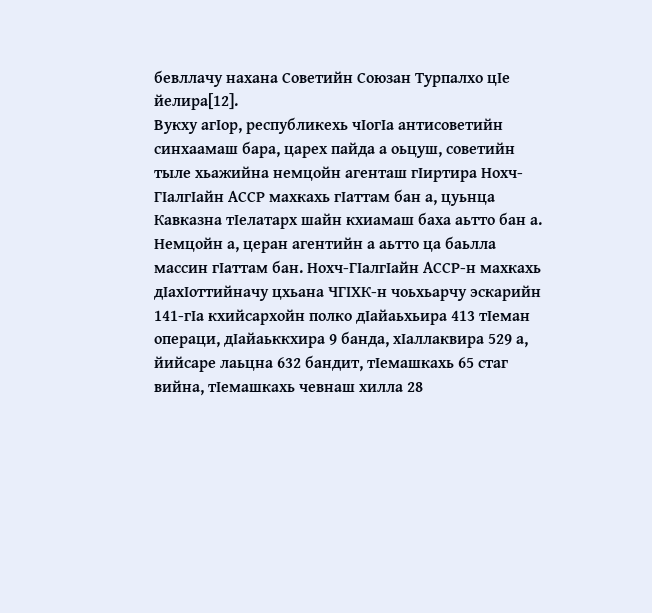бевллачу нахана Советийн Союзан Турпалхо цӀе йелира[12].
Вукху агӀор, республикехь чӀогӀа антисоветийн синхаамаш бара, царех пайда а оьцуш, советийн тыле хьажийна немцойн агенташ гӀиртира Нохч-ГӀалгӀайн АССР махкахь гӀаттам бан а, цуьнца Кавказна тӀелатарх шайн кхиамаш баха аьтто бан а. Немцойн а, церан агентийн а аьтто ца баьлла массин гӀаттам бан. Нохч-ГӀалгӀайн АССР-н махкахь дӀахӀоттийначу цхьана ЧГӀХК-н чоьхьарчу эскарийн 141-гӀа кхийсархойн полко дӀайаьхьира 413 тӀеман операци, дӀайаьккхира 9 банда, хӀаллаквира 529 а, йийсаре лаьцна 632 бандит, тӀемашкахь 65 стаг вийна, тӀемашкахь чевнаш хилла 28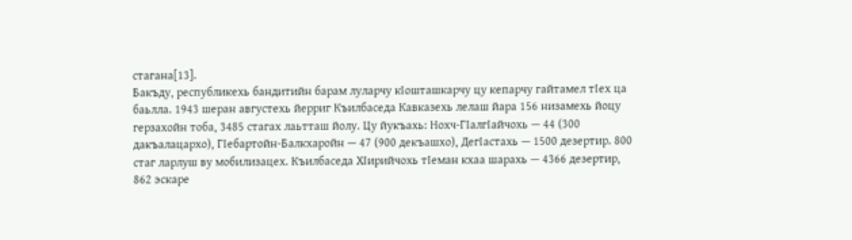стагана[13].
Бакъду, республикехь бандитийн барам луларчу кӀошташкарчу цу кепарчу гайтамел тӀех ца баьлла. 1943 шеран августехь йерриг Къилбаседа Кавказехь лелаш йара 156 низамехь йоцу герзахойн тоба, 3485 стагах лаьтташ йолу. Цу йукъахь: Нохч-ГӀалгӀайчохь — 44 (300 дакъалацархо), ГӀебартойн-Балкхаройн — 47 (900 декъашхо), ДегӀастахь — 1500 дезертир. 800 стаг ларлуш ву мобилизацех. Къилбаседа ХӀирийчохь тӀеман кхаа шарахь — 4366 дезертир, 862 эскаре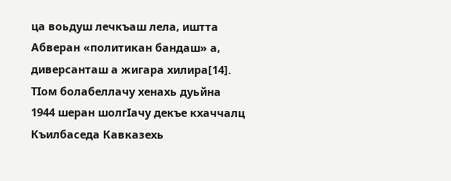ца воьдуш лечкъаш лела, иштта Абверан «политикан бандаш» а, диверсанташ а жигара хилира[14]. ТӀом болабеллачу хенахь дуьйна 1944 шеран шолгӀачу декъе кхаччалц Къилбаседа Кавказехь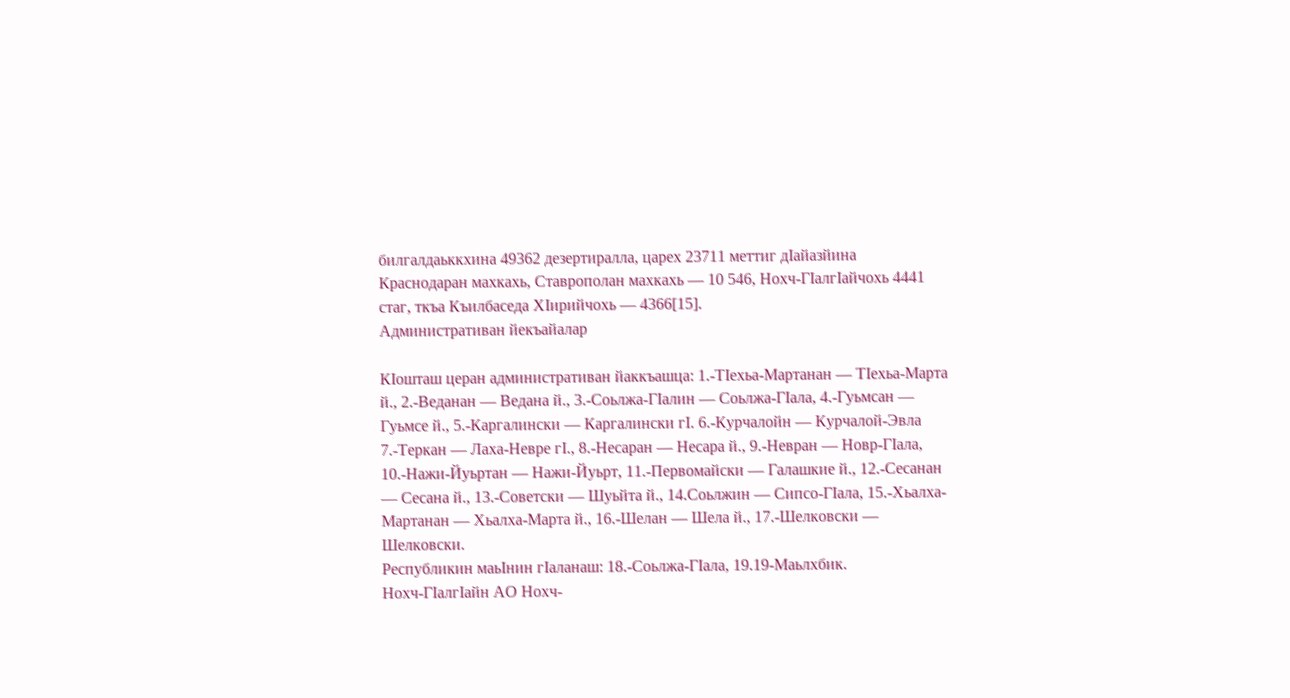билгалдаьккхина 49362 дезертиралла, царех 23711 меттиг дӀайазйина Краснодаран махкахь, Ставрополан махкахь — 10 546, Нохч-ГӀалгӀайчохь 4441 стаг, ткъа Къилбаседа ХӀирийчохь — 4366[15].
Административан йекъайалар

КӀошташ церан административан йаккъашца: 1.-ТӀехьа-Мартанан — ТӀехьа-Марта й., 2.-Веданан — Ведана й., 3.-Соьлжа-ГӀалин — Соьлжа-ГӀала, 4.-Гуьмсан — Гуьмсе й., 5.-Каргалински — Каргалински гӀ. 6.-Курчалойн — Курчалой-Эвла 7.-Теркан — Лаха-Невре гӀ., 8.-Несаран — Несара й., 9.-Невран — Новр-ГӀала, 10.-Нажи-Йуьртан — Нажи-Йуьрт, 11.-Первомайски — Галашкие й., 12.-Сесанан — Сесана й., 13.-Советски — Шуьйта й., 14.Соьлжин — Сипсо-ГӀала, 15.-Хьалха-Мартанан — Хьалха-Марта й., 16.-Шелан — Шела й., 17.-Шелковски — Шелковски.
Республикин маьӀнин гӀаланаш: 18.-Соьлжа-ГӀала, 19.19-Маьлхбик.
Нохч-ГӀалгӀайн АО Нохч-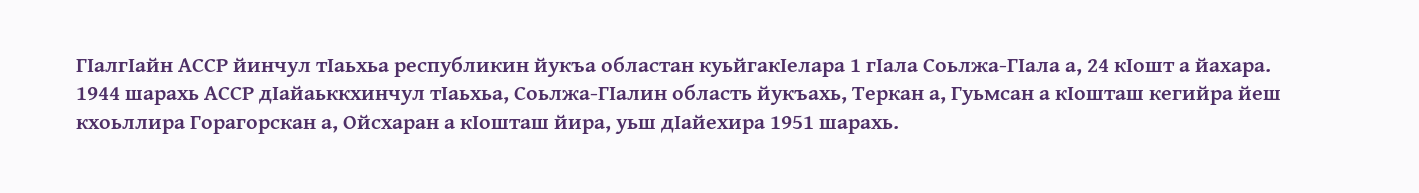ГӀалгӀайн АССР йинчул тӀаьхьа республикин йукъа областан куьйгакӀелара 1 гӀала Соьлжа-ГӀала а, 24 кӀошт а йахара.
1944 шарахь АССР дӀайаьккхинчул тӀаьхьа, Соьлжа-ГӀалин область йукъахь, Теркан а, Гуьмсан а кӀошташ кегийра йеш кхоьллира Горагорскан а, Ойсхаран а кӀошташ йира, уьш дӀайехира 1951 шарахь.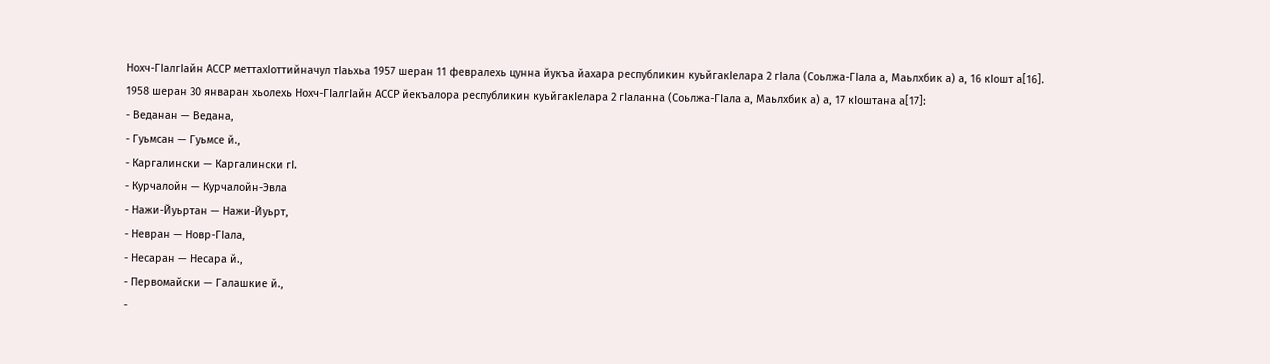Нохч-ГӀалгӀайн АССР меттахӀоттийначул тӀаьхьа 1957 шеран 11 февралехь цунна йукъа йахара республикин куьйгакӀелара 2 гӀала (Соьлжа-ГӀала а, Маьлхбик а) а, 16 кӀошт а[16].
1958 шеран 30 январан хьолехь Нохч-ГӀалгӀайн АССР йекъалора республикин куьйгакӀелара 2 гӀаланна (Соьлжа-ГӀала а, Маьлхбик а) а, 17 кӀоштана а[17]:
- Веданан — Ведана,
- Гуьмсан — Гуьмсе й.,
- Каргалински — Каргалински гӀ.
- Курчалойн — Курчалойн-Эвла
- Нажи-Йуьртан — Нажи-Йуьрт,
- Невран — Новр-ГӀала,
- Несаран — Несара й.,
- Первомайски — Галашкие й.,
-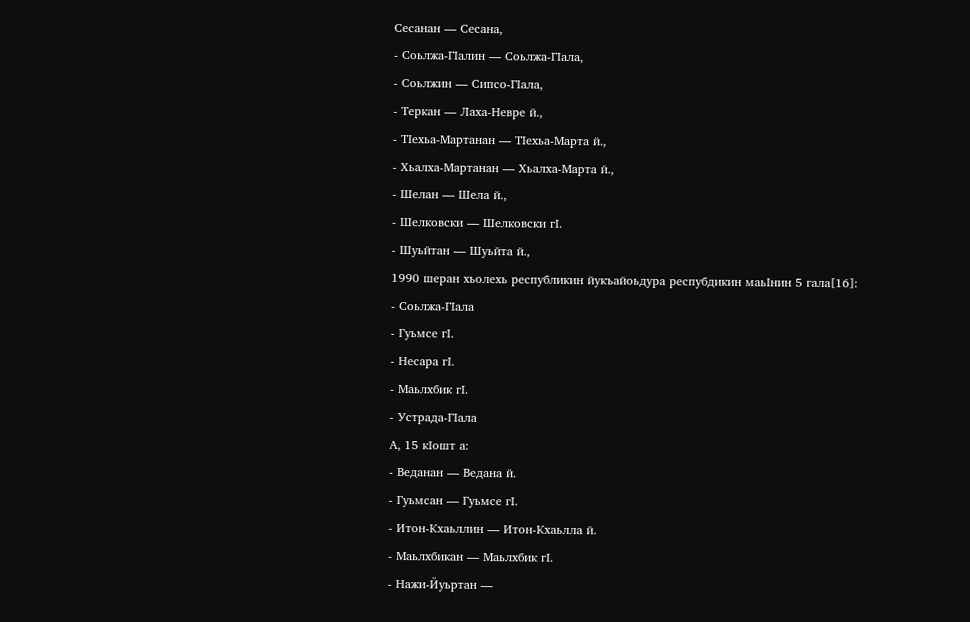Сесанан — Сесана,
- Соьлжа-ГӀалин — Соьлжа-ГӀала,
- Соьлжин — Сипсо-ГӀала,
- Теркан — Лаха-Невре й.,
- ТӀехьа-Мартанан — ТӀехьа-Марта й.,
- Хьалха-Мартанан — Хьалха-Марта й.,
- Шелан — Шела й.,
- Шелковски — Шелковски гӀ.
- Шуьйтан — Шуьйта й.,
1990 шеран хьолехь республикин йукъайоьдура респубдикин маьӀнин 5 гала[16]:
- Соьлжа-ГӀала
- Гуьмсе гӀ.
- Несара гӀ.
- Маьлхбик гӀ.
- Устрада-ГӀала
А, 15 кӀошт а:
- Веданан — Ведана й.
- Гуьмсан — Гуьмсе гӀ.
- Итон-Кхаьллин — Итон-Кхаьлла й.
- Маьлхбикан — Маьлхбик гӀ.
- Нажи-Йуьртан —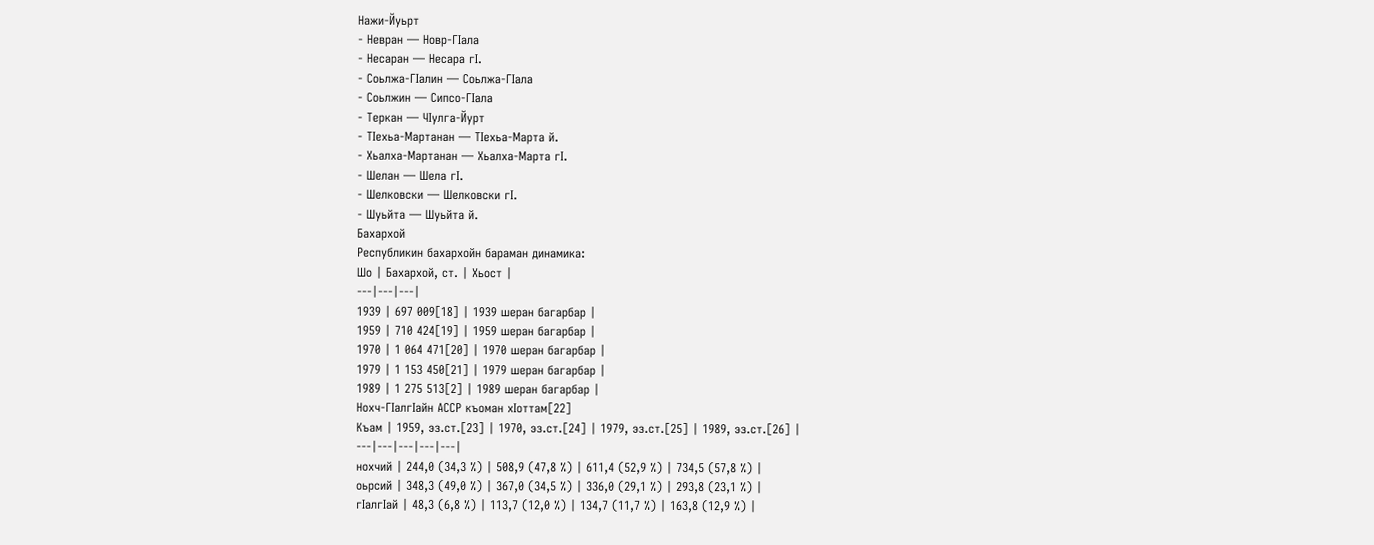Нажи-Йуьрт
- Невран — Новр-ГӀала
- Несаран — Несара гӀ.
- Соьлжа-ГӀалин — Соьлжа-ГӀала
- Соьлжин — Сипсо-ГӀала
- Теркан — ЧӀулга-Йурт
- ТӀехьа-Мартанан — ТӀехьа-Марта й.
- Хьалха-Мартанан — Хьалха-Марта гӀ.
- Шелан — Шела гӀ.
- Шелковски — Шелковски гӀ.
- Шуьйта — Шуьйта й.
Бахархой
Республикин бахархойн бараман динамика:
Шо | Бахархой, ст. | Хьост |
---|---|---|
1939 | 697 009[18] | 1939 шеран багарбар |
1959 | 710 424[19] | 1959 шеран багарбар |
1970 | 1 064 471[20] | 1970 шеран багарбар |
1979 | 1 153 450[21] | 1979 шеран багарбар |
1989 | 1 275 513[2] | 1989 шеран багарбар |
Нохч-ГӀалгӀайн АССР къоман хӀоттам[22]
Къам | 1959, эз.ст.[23] | 1970, эз.ст.[24] | 1979, эз.ст.[25] | 1989, эз.ст.[26] |
---|---|---|---|---|
нохчий | 244,0 (34,3 %) | 508,9 (47,8 %) | 611,4 (52,9 %) | 734,5 (57,8 %) |
оьрсий | 348,3 (49,0 %) | 367,0 (34,5 %) | 336,0 (29,1 %) | 293,8 (23,1 %) |
гӀалгӀай | 48,3 (6,8 %) | 113,7 (12,0 %) | 134,7 (11,7 %) | 163,8 (12,9 %) |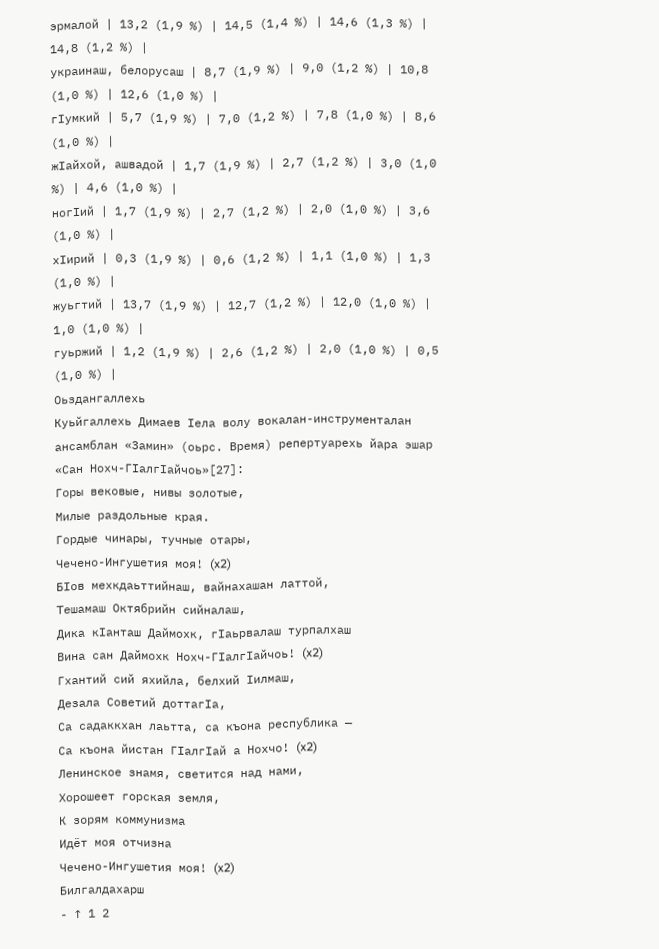эрмалой | 13,2 (1,9 %) | 14,5 (1,4 %) | 14,6 (1,3 %) | 14,8 (1,2 %) |
украинаш, белорусаш | 8,7 (1,9 %) | 9,0 (1,2 %) | 10,8 (1,0 %) | 12,6 (1,0 %) |
гӀумкий | 5,7 (1,9 %) | 7,0 (1,2 %) | 7,8 (1,0 %) | 8,6 (1,0 %) |
жӀайхой, ашвадой | 1,7 (1,9 %) | 2,7 (1,2 %) | 3,0 (1,0 %) | 4,6 (1,0 %) |
ногӀий | 1,7 (1,9 %) | 2,7 (1,2 %) | 2,0 (1,0 %) | 3,6 (1,0 %) |
хӀирий | 0,3 (1,9 %) | 0,6 (1,2 %) | 1,1 (1,0 %) | 1,3 (1,0 %) |
жуьгтий | 13,7 (1,9 %) | 12,7 (1,2 %) | 12,0 (1,0 %) | 1,0 (1,0 %) |
гуьржий | 1,2 (1,9 %) | 2,6 (1,2 %) | 2,0 (1,0 %) | 0,5 (1,0 %) |
Оьздангаллехь
Куьйгаллехь Димаев Ӏела волу вокалан-инструменталан ансамблан «Замин» (оьрс. Время) репертуарехь йара эшар «Сан Нохч-ГӀалгӀайчоь»[27]:
Горы вековые, нивы золотые,
Милые раздольные края.
Гордые чинары, тучные отары,
Чечено-Ингушетия моя! (x2)
БӀов мехкдаьттийнаш, вайнахашан латтой,
Тешамаш Октябрийн сийналаш,
Дика кӀанташ Даймохк, гӀаьрвалаш турпалхаш
Вина сан Даймохк Нохч-ГӀалгӀайчоь! (x2)
Гхантий сий яхийла, белхий Ӏилмаш,
Дезала Советий доттагӀа,
Са садаккхан лаьтта, са къона республика —
Са къона йистан ГӀалгӀай а Нохчо! (x2)
Ленинское знамя, светится над нами,
Хорошеет горская земля,
К зорям коммунизма
Идёт моя отчизна
Чечено-Ингушетия моя! (x2)
Билгалдахарш
- ↑ 1 2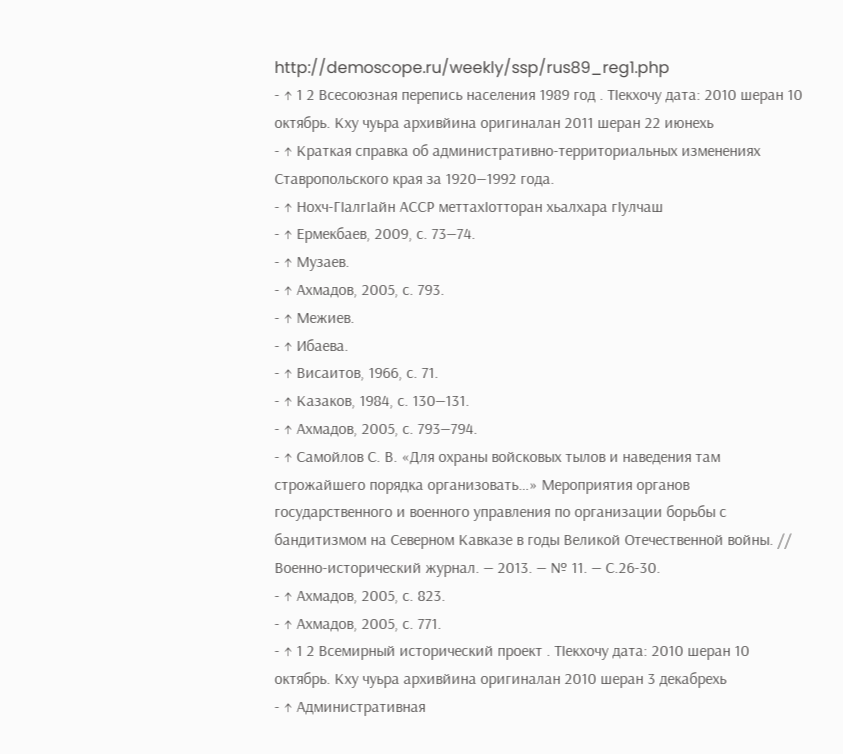http://demoscope.ru/weekly/ssp/rus89_reg1.php
- ↑ 1 2 Всесоюзная перепись населения 1989 год . ТӀекхочу дата: 2010 шеран 10 октябрь. Кху чуьра архивйина оригиналан 2011 шеран 22 июнехь
- ↑ Краткая справка об административно-территориальных изменениях Ставропольского края за 1920—1992 года.
- ↑ Нохч-ГIалгIайн АССР меттахIотторан хьалхара гIулчаш
- ↑ Ермекбаев, 2009, с. 73—74.
- ↑ Музаев.
- ↑ Ахмадов, 2005, с. 793.
- ↑ Межиев.
- ↑ Ибаева.
- ↑ Висаитов, 1966, с. 71.
- ↑ Казаков, 1984, с. 130—131.
- ↑ Ахмадов, 2005, с. 793—794.
- ↑ Самойлов С. В. «Для охраны войсковых тылов и наведения там строжайшего порядка организовать…» Мероприятия органов государственного и военного управления по организации борьбы с бандитизмом на Северном Кавказе в годы Великой Отечественной войны. // Военно-исторический журнал. — 2013. — № 11. — С.26-30.
- ↑ Ахмадов, 2005, с. 823.
- ↑ Ахмадов, 2005, с. 771.
- ↑ 1 2 Всемирный исторический проект . ТӀекхочу дата: 2010 шеран 10 октябрь. Кху чуьра архивйина оригиналан 2010 шеран 3 декабрехь
- ↑ Административная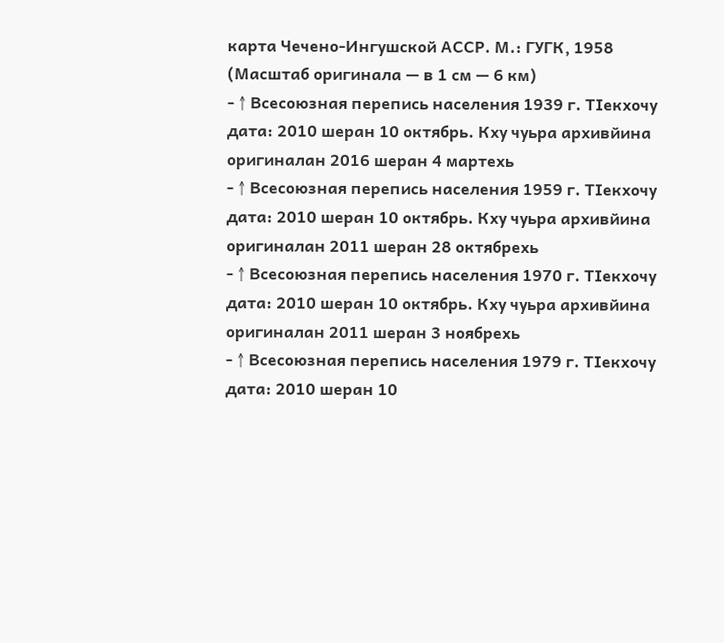карта Чечено-Ингушской АССР. М.: ГУГК, 1958 (Масштаб оригинала — в 1 см — 6 км)
- ↑ Всесоюзная перепись населения 1939 г. ТӀекхочу дата: 2010 шеран 10 октябрь. Кху чуьра архивйина оригиналан 2016 шеран 4 мартехь
- ↑ Всесоюзная перепись населения 1959 г. ТӀекхочу дата: 2010 шеран 10 октябрь. Кху чуьра архивйина оригиналан 2011 шеран 28 октябрехь
- ↑ Всесоюзная перепись населения 1970 г. ТӀекхочу дата: 2010 шеран 10 октябрь. Кху чуьра архивйина оригиналан 2011 шеран 3 ноябрехь
- ↑ Всесоюзная перепись населения 1979 г. ТӀекхочу дата: 2010 шеран 10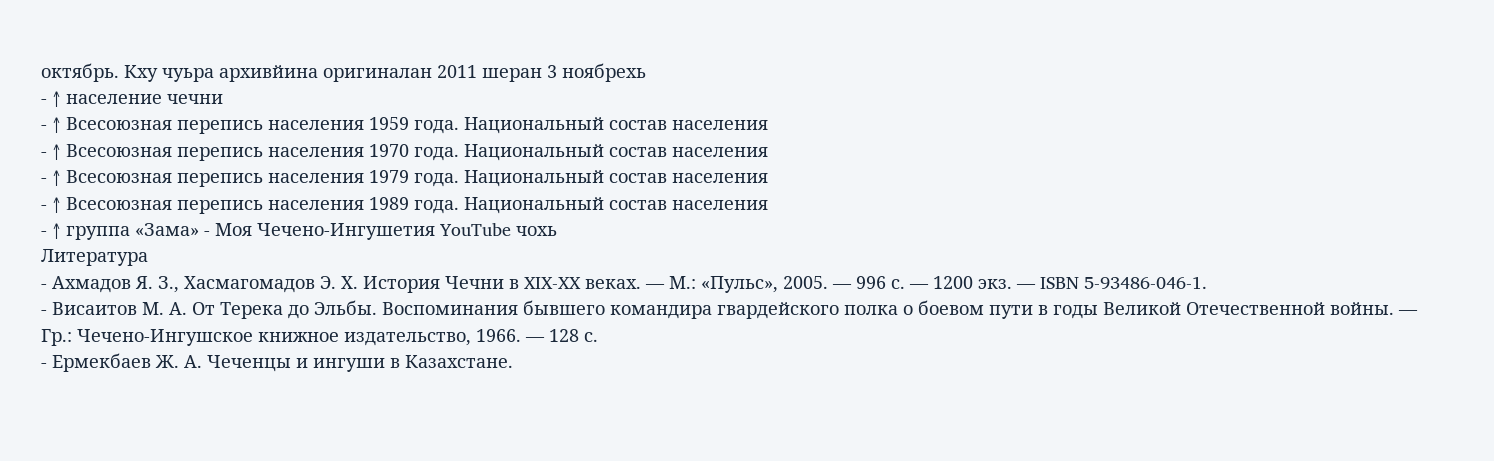октябрь. Кху чуьра архивйина оригиналан 2011 шеран 3 ноябрехь
- ↑ население чечни
- ↑ Всесоюзная перепись населения 1959 года. Национальный состав населения
- ↑ Всесоюзная перепись населения 1970 года. Национальный состав населения
- ↑ Всесоюзная перепись населения 1979 года. Национальный состав населения
- ↑ Всесоюзная перепись населения 1989 года. Национальный состав населения
- ↑ группа «Зама» - Моя Чечено-Ингушетия YouTube чохь
Литература
- Ахмадов Я. З., Хасмагомадов Э. Х. История Чечни в XIX-XX веках. — М.: «Пульс», 2005. — 996 с. — 1200 экз. — ISBN 5-93486-046-1.
- Висаитов М. А. От Терека до Эльбы. Воспоминания бывшего командира гвардейского полка о боевом пути в годы Великой Отечественной войны. — Гр.: Чечено-Ингушское книжное издательство, 1966. — 128 с.
- Ермекбаев Ж. А. Чеченцы и ингуши в Казахстане.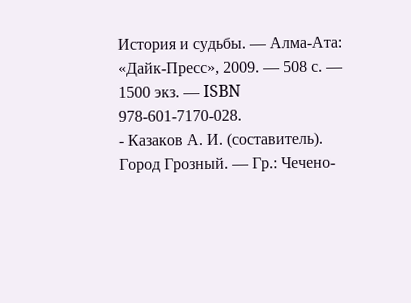История и судьбы. — Алма-Ата: «Дайк-Пресс», 2009. — 508 с. — 1500 экз. — ISBN 978-601-7170-028.
- Казаков А. И. (составитель). Город Грозный. — Гр.: Чечено-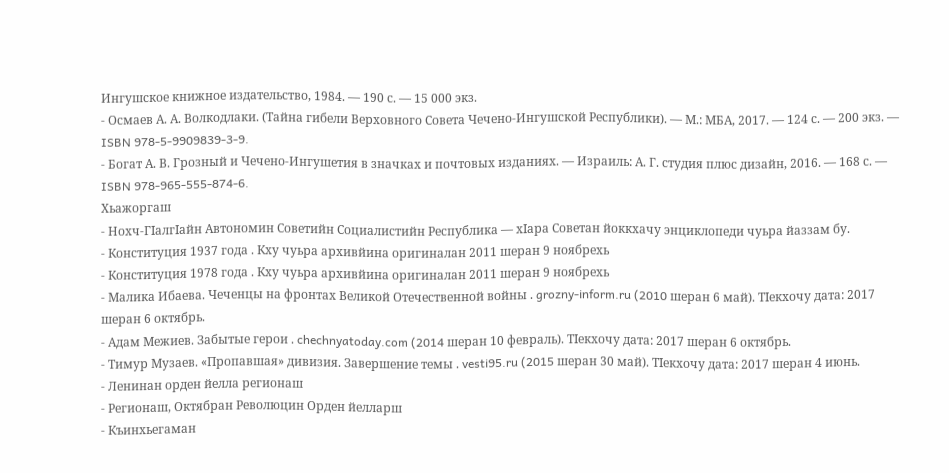Ингушское книжное издательство, 1984. — 190 с. — 15 000 экз.
- Осмаев А. А. Волкодлаки. (Тайна гибели Верховного Совета Чечено-Ингушской Республики). — М.: МБА, 2017. — 124 с. — 200 экз. — ISBN 978-5-9909839-3-9.
- Богат А. В. Грозный и Чечено-Ингушетия в значках и почтовых изданиях. — Израиль: А. Г. студия плюс дизайн, 2016. — 168 с. — ISBN 978-965-555-874-6.
Хьажоргаш
- Нохч-ГӀалгӀайн Автономин Советийн Социалистийн Республика — хӏара Советан йоккхачу энциклопеди чуьра йаззам бу.
- Конституция 1937 года . Кху чуьра архивйина оригиналан 2011 шеран 9 ноябрехь
- Конституция 1978 года . Кху чуьра архивйина оригиналан 2011 шеран 9 ноябрехь
- Малика Ибаева. Чеченцы на фронтах Великой Отечественной войны . grozny-inform.ru (2010 шеран 6 май). ТӀекхочу дата: 2017 шеран 6 октябрь.
- Адам Межиев. Забытые герои . chechnyatoday.com (2014 шеран 10 февраль). ТӀекхочу дата: 2017 шеран 6 октябрь.
- Тимур Музаев. «Пропавшая» дивизия. Завершение темы . vesti95.ru (2015 шеран 30 май). ТӀекхочу дата: 2017 шеран 4 июнь.
- Ленинан орден йелла регионаш
- Регионаш, Октябран Революцин Орден йелларш
- Къинхьегаман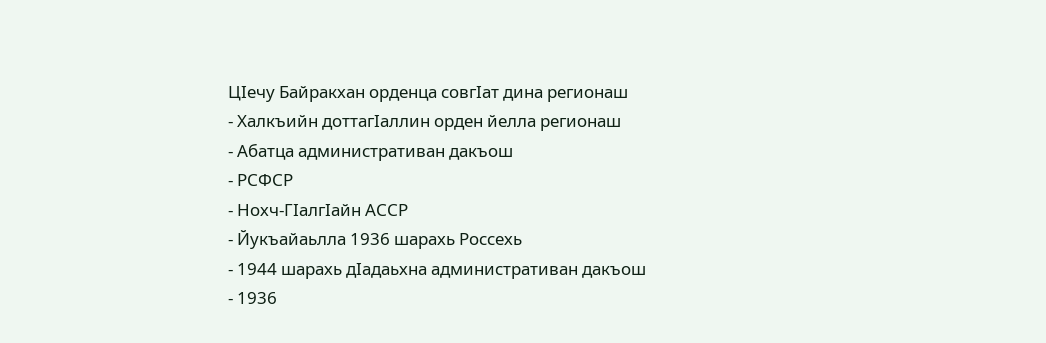ЦӀечу Байракхан орденца совгӀат дина регионаш
- Халкъийн доттагӀаллин орден йелла регионаш
- Абатца административан дакъош
- РСФСР
- Нохч-ГӀалгӀайн АССР
- Йукъайаьлла 1936 шарахь Россехь
- 1944 шарахь дӀадаьхна административан дакъош
- 1936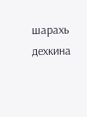шарахь дехкина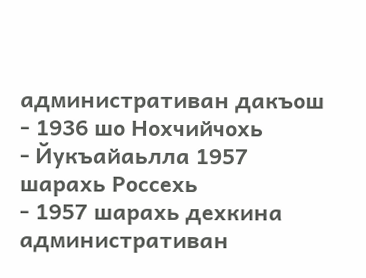административан дакъош
- 1936 шо Нохчийчохь
- Йукъайаьлла 1957 шарахь Россехь
- 1957 шарахь дехкина административан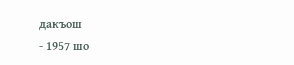дакъош
- 1957 шо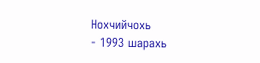Нохчийчохь
- 1993 шарахь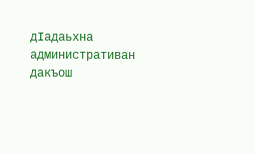дӀадаьхна административан дакъош